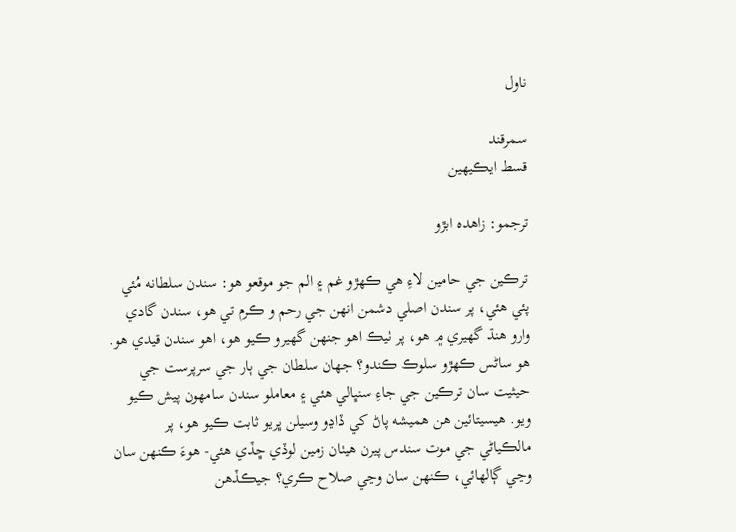ناول

سمرقند
قسط ايڪيهين

ترجمو: زاهده ابڙو

ترڪين جي حامين لاءِ هي ڪهڙو غم ۽ الم جو موقعو هو: سندن سلطانه مُئي پئي هئي، پر سندن اصلي دشمن انهن جي رحم و ڪرم تي هو، سندن گادي وارو هنڌ گهيري ۾ هو، پر ٺيڪ اهو جنهن گهيرو ڪيو هو، اهو سندن قيدي هو. هو ساڻس ڪهڙو سلوڪ ڪندو؟ جهان سلطان جي ٻار جي سرپرست جي حيثيت سان ترڪين جي جاءِ سنڀالي هئي ۽ معاملو سندن سامهون پيش ڪيو ويو. هيسيتائين هن هميشه پاڻ کي ڏاڍو وسيلن ڀريو ثابت ڪيو هو، پر مالڪياڻي جي موت سندس پيرن هيٺان زمين لوڏي ڇڏي هئي- هوءَ ڪنهن سان وڃي ڳالهائي، ڪنهن سان وڃي صلاح ڪري؟ جيڪڏهن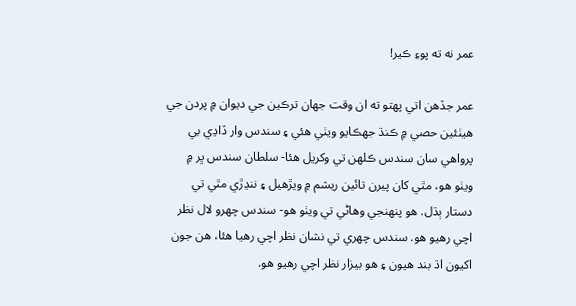عمر نه ته پوءِ ڪير!

عمر جڏهن اتي پهتو ته ان وقت جهان ترڪين جي ديوان ۾ پردن جي هيٺئين حصي ۾ ڪنڌ جهڪايو ويٺي هئي ۽ سندس وار ڏاڍي بي پرواهي سان سندس ڪلهن تي وکريل هئا- سلطان سندس ڀر ۾ ويٺو هو، مٿي کان پيرن تائين ريشم ۾ ويڙهيل ۽ ننڍڙي مٿي تي دستار ٻڌل. هو پنهنجي وهاڻي تي ويٺو هو- سندس چهرو لال نظر اچي رهيو هو. سندس چهري تي نشان نظر اچي رهيا هئا، هن جون اکيون اڌ بند هيون ۽ هو بيزار نظر اچي رهيو هو.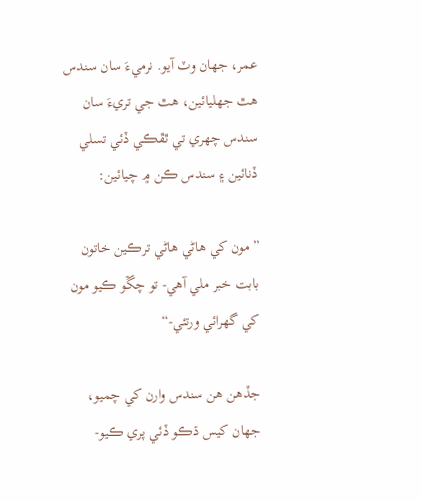عمر، جهان وٽ آيو. نرميءَ سان سندس هٿ جهليائين، هٿ جي تريءَ سان سندس چهري تي ٿڦڪي ڏئي تسلي ڏنائين ۽ سندس ڪن ۾ چيائين:

”مون کي هاڻي هاڻي ترڪين خاتون بابت خبر ملي آهي- تو چڱو ڪيو مون کي گهرائي ورتئي-“

جڏهن هن سندس وارن کي چميو، جهان کيس ڌڪو ڏئي پري ڪيو-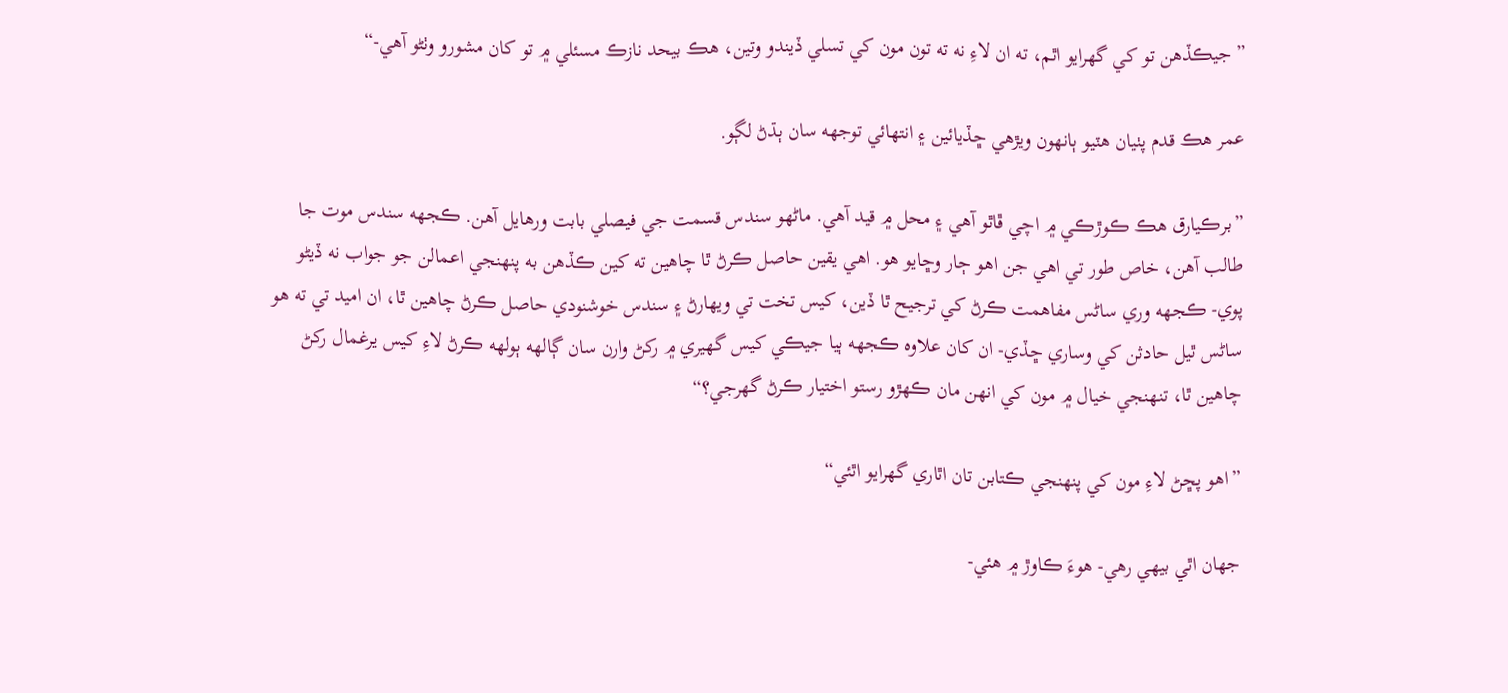” جيڪڏهن تو کي گهرايو اٿم، ته ان لاءِ نه ته تون مون کي تسلي ڏيندو وتين، هڪ بيحد نازڪ مسئلي ۾ تو کان مشورو وٺڻو آهي-“

عمر هڪ قدم پٺيان هٽيو ٻانهون ويڙهي ڇڏيائين ۽ انتهائي توجهه سان ٻڌڻ لڳو.

”برڪيارق هڪ ڪوڙڪي ۾ اچي ڦاٿو آهي ۽ محل ۾ قيد آهي. ماڻهو سندس قسمت جي فيصلي بابت ورهايل آهن. ڪجهه سندس موت جا طالب آهن، خاص طور تي اهي جن اهو ڄار وڇايو هو. اهي يقين حاصل ڪرڻ ٿا چاهين ته کين ڪڏهن به پنهنجي اعمالن جو جواب نه ڏيڻو پوي- ڪجهه وري ساڻس مفاهمت ڪرڻ کي ترجيح ٿا ڏين، کيس تخت تي ويهارڻ ۽ سندس خوشنودي حاصل ڪرڻ چاهين ٿا، ان اميد تي ته هو ساڻس ٿيل حادثن کي وساري ڇڏي- ان کان علاوه ڪجهه ٻيا جيڪي کيس گهيري ۾ رکڻ وارن سان ڳالهه ٻولهه ڪرڻ لاءِ کيس يرغمال رکڻ چاهين ٿا، تنهنجي خيال ۾ مون کي انهن مان ڪهڙو رستو اختيار ڪرڻ گهرجي؟“

”اهو پڇڻ لاءِ مون کي پنهنجي ڪتابن تان اٿاري گهرايو اٿئي“

جهان اٿي بيهي رهي- هوءَ ڪاوڙ ۾ هئي-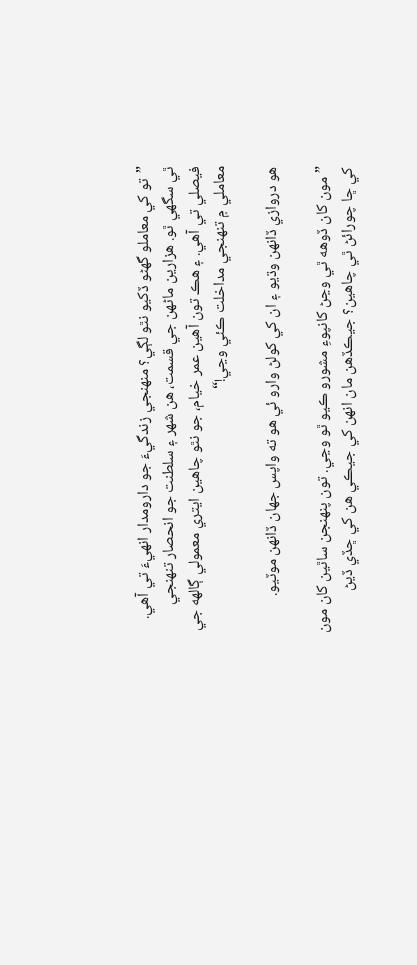”تو کي معاملو گهڻو ڏکيو نٿو لڳي؟ منهنجي زندگيءَ جو دارومدار انهيءَ تي آهي. ٿي سگهي ٿو. هزارين ماڻهن جي قسمت، هن شهر ۽ سلطنت جو انحصار تنهنجي فيصلي تي آهي. ۽ هڪ تون آهين عمر خيام، جو نٿو چاهين ايتري معمولي ڳالهه جي معاملي ۾ تنهنجي مداخلت ڪئي وڃي!“

هو دروازي ڏانهن وڌيو ۽ ان کي کولڻ وارو ئي هو ته واپس جهان ڏانهن موٽيو.

”مون کان ڏوهه ٿي وڃڻ کانپوءِ مشورو ڪيو ٿو وڃي. تون پنهنجن ساٿين کان مون کي ڇا چورائڻ ٿي چاهين؟ جيڪڏهن مان انهن کي جيڪي هن کي ڇڏي ڏيڻ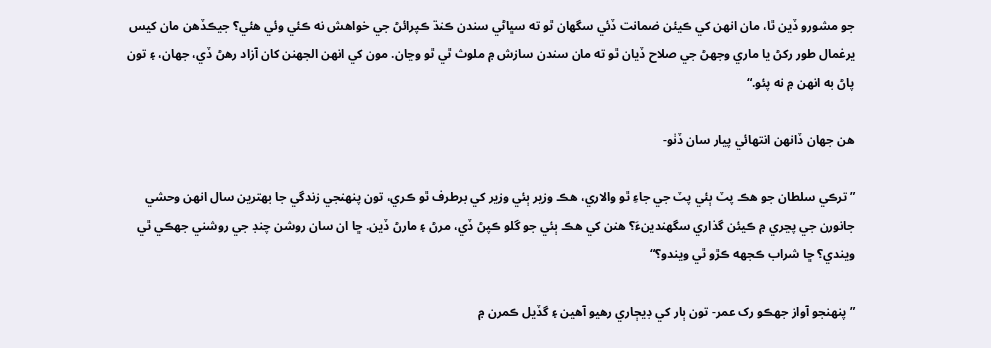جو مشورو ڏين ٿا، مان انهن کي ڪيئن ضمانت ڏئي سگهان ٿو ته سڀاڻي سندن ڪنڌ ڪپرائڻ جي خواهش نه ڪئي وئي هئي؟ جيڪڏهن مان کيس يرغمال طور رکڻ يا ماري وجهڻ جي صلاح ڏيان ٿو ته مان سندن سازش ۾ ملوث ٿي ٿو وڃان. مون کي انهن الجهنن کان آزاد رهڻ ڏي، جهان، ۽ تون پاڻ به انهن ۾ نه پئو.“

هن جهان ڏانهن انتهائي پيار سان ڏٺو-

”ترڪي سلطان جو هڪ پٽ ٻئي پٽ جي جاءِ ٿو والاري، هڪ وزير ٻئي وزير کي برطرف ٿو ڪري، تون پنهنجي زندگي جا بهترين سال انهن وحشي جانورن جي پڃري ۾ ڪيئن گذاري سگهندينءَ؟ هنن کي هڪ ٻئي جو گلو ڪپڻ ڏي، مرڻ ۽ مارڻ ڏين. ڇا ان سان روشن چنڊ جي روشني جهڪي ٿي ويندي؟ ڇا شراب ڪجهه ڪڙو ٿي ويندو؟“

”پنهنجو آواز جهڪو رک عمر- تون ٻار کي ڊيڄاري رهيو آهين ۽ گڏيل ڪمرن ۾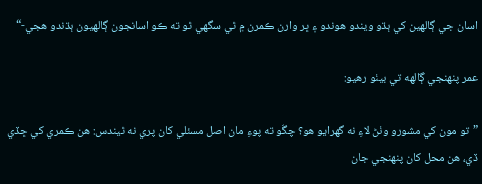اسان جي ڳالهين کي ٻڌو ويندو هوندو ۽ ڀر وارن ڪمرن ۾ ٿي سگهي ٿو ته ڪو اسانجون ڳالهيون ٻڌندو هجي-“

عمر پنهنجي ڳالهه تي بيٺو رهيو:

”تو مون کي مشورو وٺڻ لاءِ نه گهرايو هو؟ چڱو ته پوءِ مان اصل مسئلي کان پري نه ٿيندس: هن ڪمري کي ڇڏي ڏي، هن محل کان پنهنجي جان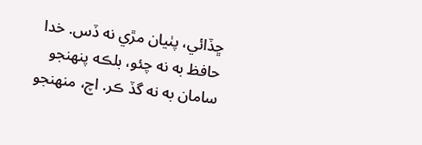ڇڏائي، پٺيان مڙي نه ڏس. خدا حافظ به نه چئو، بلڪه پنهنجو سامان به نه گڏ ڪر. اچ، منهنجو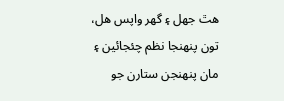هٿ جهل ۽ گهر واپس هل، تون پنهنجا نظم چئجائين ۽ مان پنهنجن ستارن جو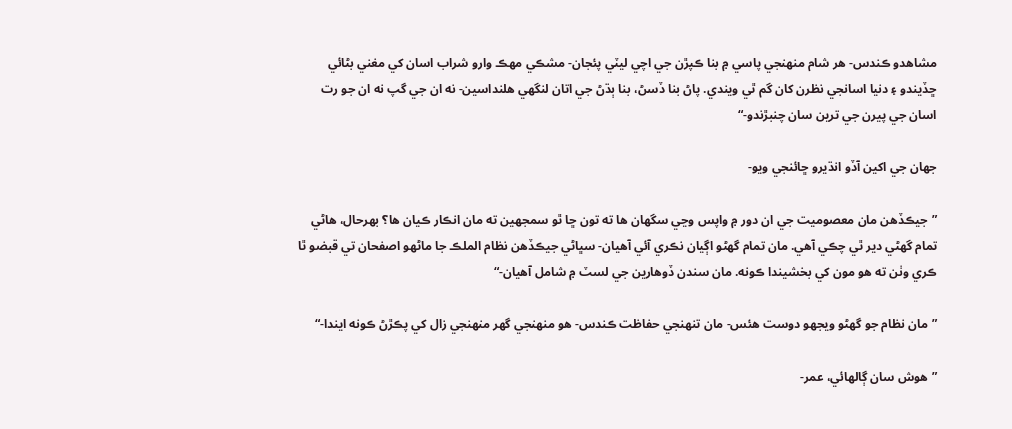مشاهدو ڪندس- هر شام منهنجي پاسي ۾ بنا ڪپڙن جي اچي ليٽي پئجان- مشڪي مهڪ وارو شراب اسان کي مغني بڻائي ڇڏيندو ۽ دنيا اسانجي نظرن کان گم ٿي ويندي. پاڻ بنا ڏسڻ، بنا ٻڌڻ جي اتان لنگهي هلنداسين- نه ان جي گپ نه ان جو رت اسان جي پيرن جي ترين سان چنبڙندو-“

جهان جي اکين آڏو انڌيرو ڇائنجي ويو-

”جيڪڏهن مان معصوميت جي ان دور ۾ واپس وڃي سگهان ها ته تون ڇا ٿو سمجهين ته مان انڪار ڪيان ها؟ بهرحال، هاڻي تمام گهڻي دير ٿي چڪي آهي. مان تمام گهڻو اڳيان نڪري آئي آهيان- سڀاڻي جيڪڏهن نظام الملڪ جا ماڻهو اصفحان تي قبضو ٿا ڪري وٺن ته هو مون کي بخشيندا ڪونه. مان سندن ڏوهارين جي لسٽ ۾ شامل آهيان-“

”مان نظام جو گهڻو ويجهو دوست هئس- مان تنهنجي حفاظت ڪندس- هو منهنجي گهر منهنجي زال کي پڪڙڻ ڪونه ايندا-“

”هوش سان ڳالهائي، عمر-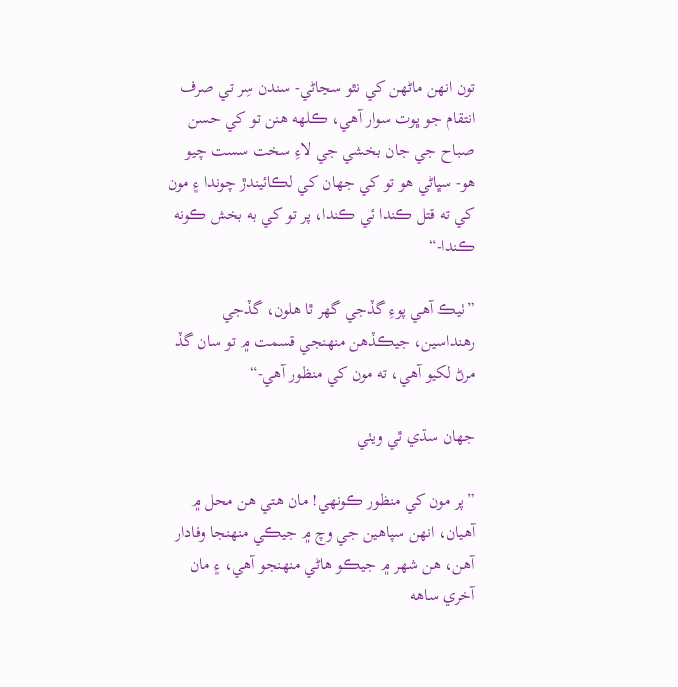تون انهن ماڻهن کي نٿو سڃاڻي- سندن سِر تي صرف انتقام جو ڀوت سوار آهي، ڪلهه هنن تو کي حسن صباح جي جان بخشي جي لاءِ سخت سست چيو هو- سڀاڻي هو تو کي جهان کي لڪائيندڙ چوندا ۽ مون کي ته قتل ڪندا ئي ڪندا، پر تو کي به بخش ڪونه ڪندا-“

”ٺيڪ آهي پوءِ گڏجي گهر ٿا هلون، گڏجي رهنداسين، جيڪڏهن منهنجي قسمت ۾ تو سان گڏ مرڻ لکيو آهي، ته مون کي منظور آهي-“

جهان سڌي ٿي ويٺي

”پر مون کي منظور ڪونهي! مان هتي هن محل ۾ آهيان، انهن سپاهين جي وچ ۾ جيڪي منهنجا وفادار آهن، هن شهر ۾ جيڪو هاڻي منهنجو آهي، ۽ مان آخري ساهه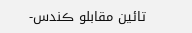تائين مقابلو ڪندس-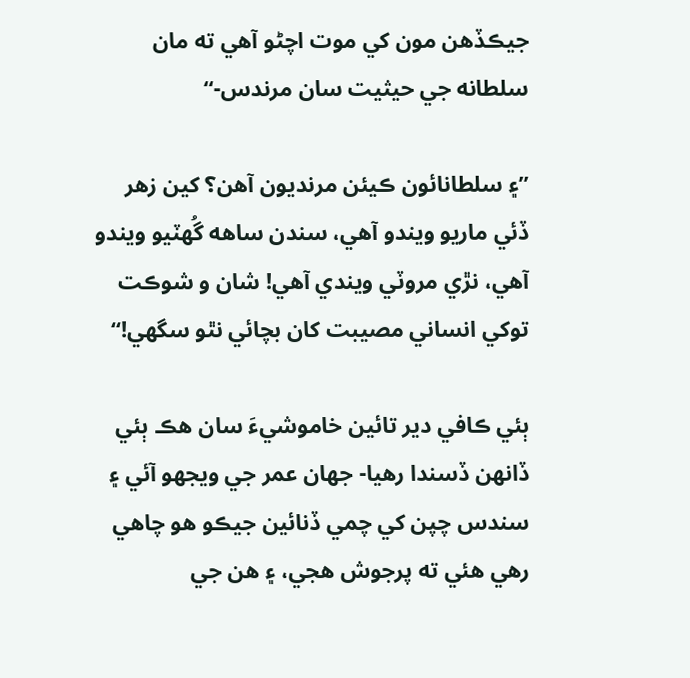جيڪڏهن مون کي موت اچڻو آهي ته مان سلطانه جي حيثيت سان مرندس-“

”۽ سلطانائون ڪيئن مرنديون آهن؟ کين زهر ڏئي ماريو ويندو آهي، سندن ساهه گُهٽيو ويندو آهي، نڙي مروٽي ويندي آهي! شان و شوڪت توکي انساني مصيبت کان بچائي نٿو سگهي!“

ٻئي ڪافي دير تائين خاموشيءَ سان هڪ ٻئي ڏانهن ڏسندا رهيا- جهان عمر جي ويجهو آئي ۽ سندس چپن کي چمي ڏنائين جيڪو هو چاهي رهي هئي ته پرجوش هجي، ۽ هن جي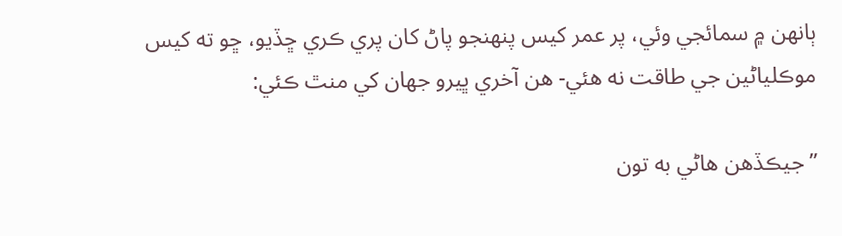ٻانهن ۾ سمائجي وئي، پر عمر کيس پنهنجو پاڻ کان پري ڪري ڇڏيو، ڇو ته کيس موڪلياڻين جي طاقت نه هئي- هن آخري ڀيرو جهان کي منٿ ڪئي:

”جيڪڏهن هاڻي به تون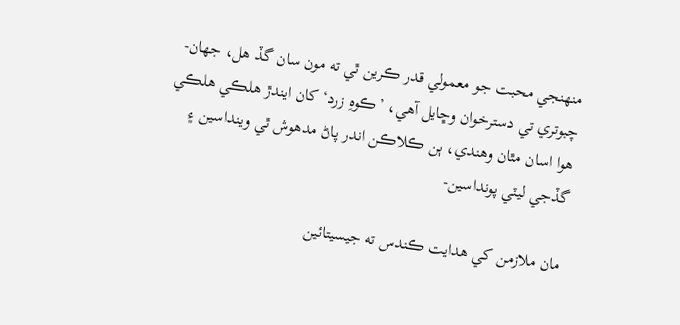منهنجي محبت جو معمولي قدر ڪرين ٿي ته مون سان گڏ هل، جهان- چبوتري تي دسترخوان وڇايل آهي، ’ڪوهِ زرد‘ کان ايندڙ هلڪي هلڪي هوا اسان مٿان وهندي، ٻن ڪلاڪن اندر پاڻ مدهوش ٿي وينداسين ۽ گڏجي ليٽي پونداسين-

مان ملازمن کي هدايت ڪندس ته جيسيتائين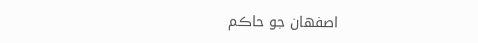اصفهان جو حاڪم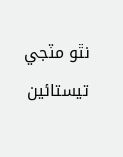نٿو مٽجي تيستائين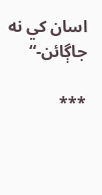اسان کي نه جاڳائن-“

***